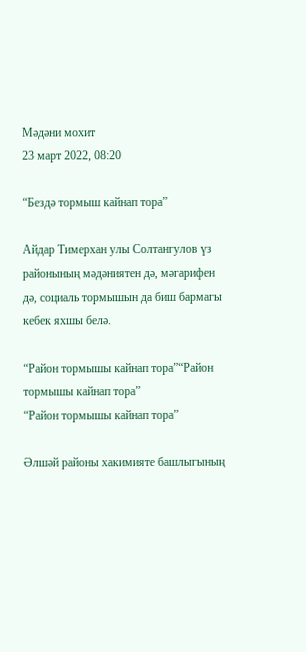Мәдәни мохит
23 март 2022, 08:20

“Бездә тормыш кайнап тора”

Айдар Тимерхан улы Солтангулов үз районының мәдәниятен дә, мәгарифен дә, социаль тормышын да биш бармагы кебек яхшы белә.

“Район тормышы кайнап тора”“Район тормышы кайнап тора”
“Район тормышы кайнап тора”

Әлшәй районы хакимияте башлыгының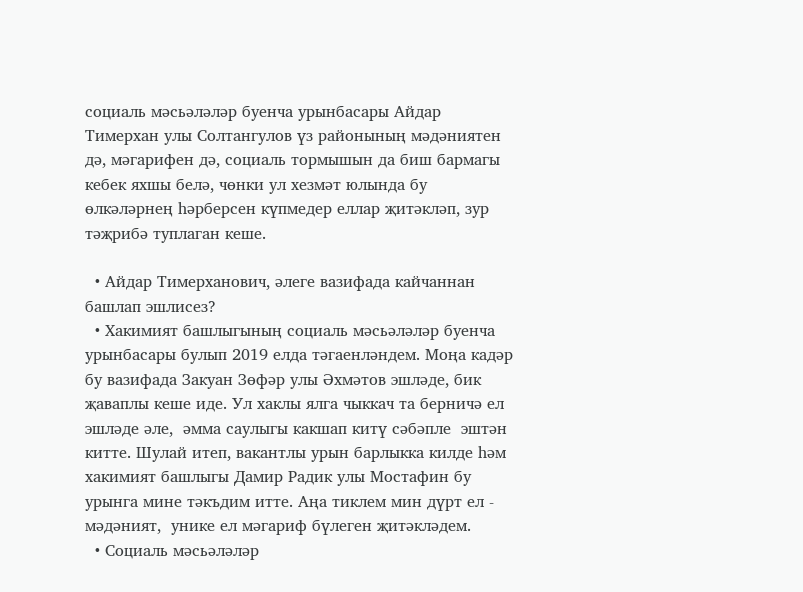социаль мәсьәләләр буенча урынбасары Айдар Тимерхан улы Солтангулов үз районының мәдәниятен дә, мәгарифен дә, социаль тормышын да биш бармагы кебек яхшы белә, чөнки ул хезмәт юлында бу өлкәләрнең һәрберсен күпмедер еллар җитәкләп, зур тәҗрибә туплаган кеше.

  • Айдар Тимерханович, әлеге вазифада кайчаннан башлап эшлисез?
  • Хакимият башлыгының социаль мәсьәләләр буенча урынбасары булып 2019 елда тәгаенләндем. Моңа кадәр бу вазифада Закуан Зөфәр улы Әхмәтов эшләде, бик җаваплы кеше иде. Ул хаклы ялга чыккач та берничә ел эшләде әле,  әмма саулыгы какшап китү сәбәпле  эштән китте. Шулай итеп, вакантлы урын барлыкка килде һәм хакимият башлыгы Дамир Радик улы Мостафин бу урынга мине тәкъдим итте. Аңа тиклем мин дүрт ел -  мәдәният,  унике ел мәгариф бүлеген җитәкләдем.
  • Социаль мәсьәләләр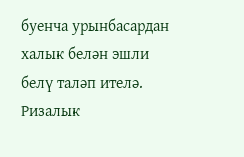буенча урынбасардан халык белән эшли белү таләп ителә. Ризалык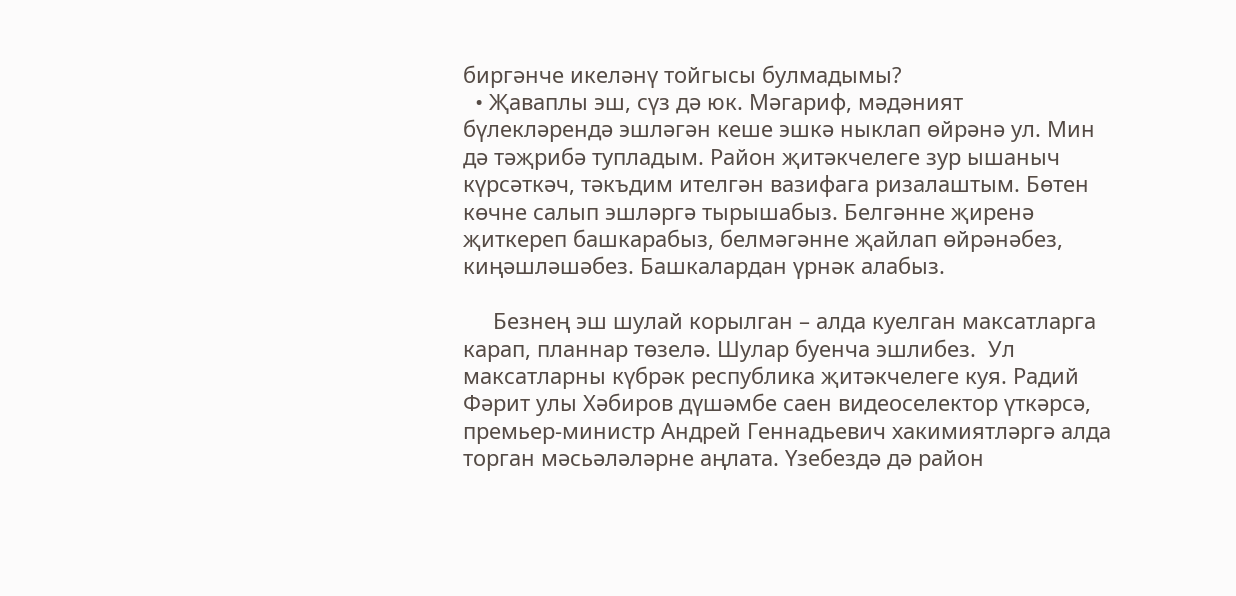биргәнче икеләнү тойгысы булмадымы?
  • Җаваплы эш, сүз дә юк. Мәгариф, мәдәният бүлекләрендә эшләгән кеше эшкә ныклап өйрәнә ул. Мин дә тәҗрибә тупладым. Район җитәкчелеге зур ышаныч күрсәткәч, тәкъдим ителгән вазифага ризалаштым. Бөтен көчне салып эшләргә тырышабыз. Белгәнне җиренә җиткереп башкарабыз, белмәгәнне җайлап өйрәнәбез, киңәшләшәбез. Башкалардан үрнәк алабыз.

     Безнең эш шулай корылган – алда куелган максатларга карап, планнар төзелә. Шулар буенча эшлибез.  Ул максатларны күбрәк республика җитәкчелеге куя. Радий Фәрит улы Хәбиров дүшәмбе саен видеоселектор үткәрсә, премьер-министр Андрей Геннадьевич хакимиятләргә алда торган мәсьәләләрне аңлата. Үзебездә дә район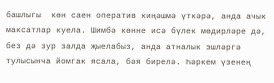башлыгы  көн саен оператив киңәшмә үткәрә, анда ачык  максатлар куела. Шимбә көнне исә бүлек мөдирләре дә, без дә зур залда җыелабыз, анда атналык эшләргә тулысынча йомгак ясала, бәя бирелә. Һәркем үзенең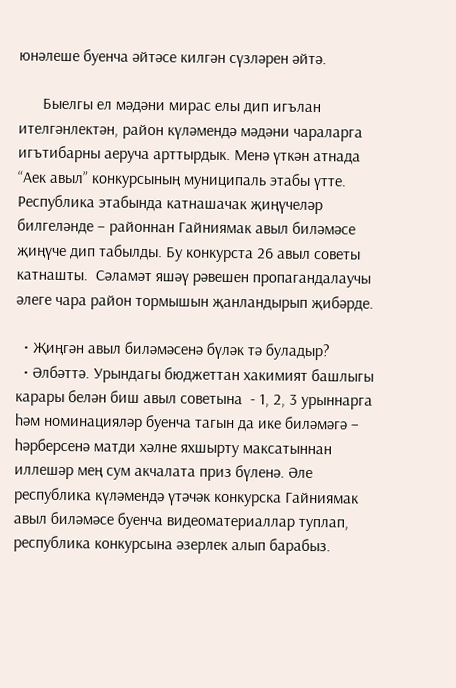юнәлеше буенча әйтәсе килгән сүзләрен әйтә.

      Быелгы ел мәдәни мирас елы дип игълан ителгәнлектән, район күләмендә мәдәни чараларга игътибарны аеруча арттырдык. Менә үткән атнада “Аек авыл” конкурсының муниципаль этабы үтте. Республика этабында катнашачак җиңүчеләр билгеләнде – районнан Гайниямак авыл биләмәсе җиңүче дип табылды. Бу конкурста 26 авыл советы катнашты.  Сәламәт яшәү рәвешен пропагандалаучы әлеге чара район тормышын җанландырып җибәрде.

  • Җиңгән авыл биләмәсенә бүләк тә буладыр?
  • Әлбәттә. Урындагы бюджеттан хакимият башлыгы карары белән биш авыл советына  - 1, 2, 3 урыннарга һәм номинацияләр буенча тагын да ике биләмәгә – һәрберсенә матди хәлне яхшырту максатыннан иллешәр мең сум акчалата приз бүленә. Әле республика күләмендә үтәчәк конкурска Гайниямак авыл биләмәсе буенча видеоматериаллар туплап,  республика конкурсына әзерлек алып барабыз.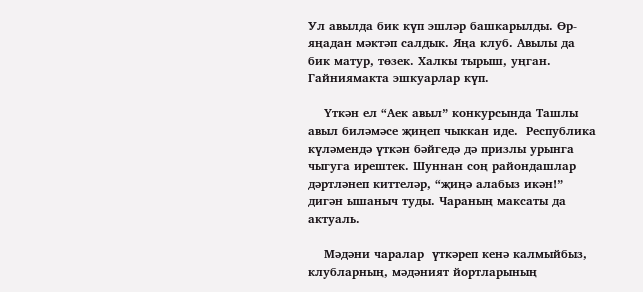Ул авылда бик күп эшләр башкарылды. Өр-яңадан мәктәп салдык. Яңа клуб. Авылы да бик матур, төзек. Халкы тырыш, уңган. Гайниямакта эшкуарлар күп.

    Үткән ел “Аек авыл” конкурсында Ташлы авыл биләмәсе җиңеп чыккан иде.  Республика күләмендә үткән бәйгедә дә призлы урынга чыгуга ирештек. Шуннан соң райондашлар дәртләнеп киттеләр, “җиңә алабыз икән!” дигән ышаныч туды. Чараның максаты да актуаль.

    Мәдәни чаралар  үткәреп кенә калмыйбыз, клубларның, мәдәният йортларының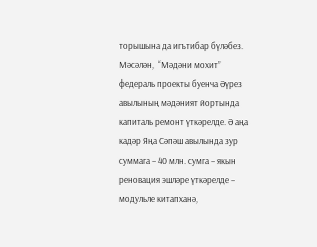торышына да игътибар бүләбез. Мәсәлән,  “Мәдәни мохит” федераль проекты буенча Әүрез авылының мәдәният йортында  капиталь ремонт үткәрелде. Ә аңа кадәр Яңа Сәпәш авылында зур суммага – 40 млн. сумга – якын  реновация эшләре үткәрелде –  модульле китапханә,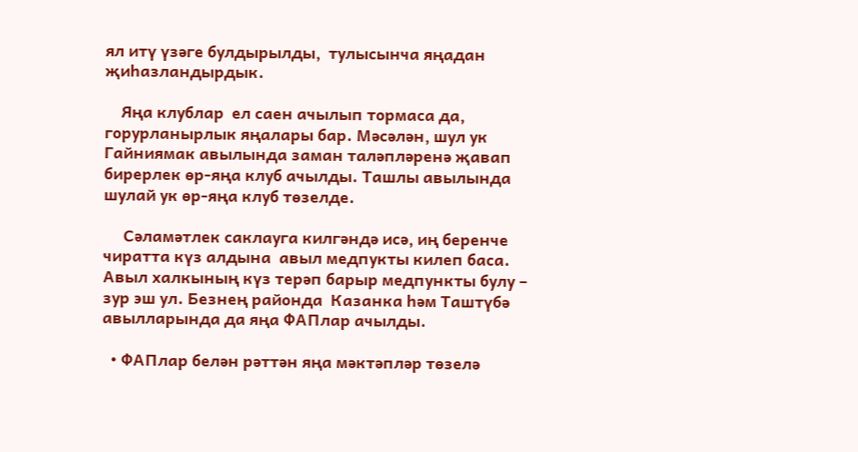ял итү үзәге булдырылды,  тулысынча яңадан җиһазландырдык.

    Яңа клублар  ел саен ачылып тормаса да, горурланырлык яңалары бар. Мәсәлән, шул ук Гайниямак авылында заман таләпләренә җавап бирерлек өр-яңа клуб ачылды. Ташлы авылында  шулай ук өр-яңа клуб төзелде.

     Сәламәтлек саклауга килгәндә исә, иң беренче чиратта күз алдына  авыл медпукты килеп баса. Авыл халкының күз терәп барыр медпункты булу – зур эш ул. Безнең районда  Казанка һәм Таштүбә авылларында да яңа ФАПлар ачылды.

  • ФАПлар белән рәттән яңа мәктәпләр төзелә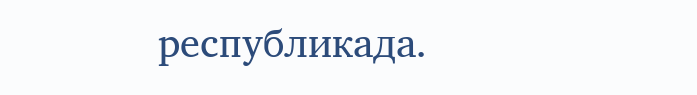республикада.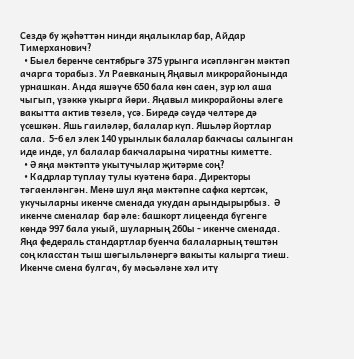Сездә бу җәһәттән нинди яңалыклар бар, Айдар Тимерханович?
  • Быел беренче сентябрьгә 375 урынга исәпләнгән мәктәп ачарга торабыз. Ул Раевканың Яңавыл микрорайонында урнашкан. Анда яшәүче 650 бала көн саен, зур юл аша чыгып, үзәккә укырга йөри. Яңавыл микрорайоны әлеге вакытта актив төзелә, үсә. Биредә сәүдә челтәре дә үсешкән. Яшь гаиләләр, балалар күп. Яшьләр йортлар сала.  5-6 ел элек 140 урынлык балалар бакчасы салынган иде инде, ул балалар бакчаларына чиратны киметте.
  • Ә яңа мәктәптә укытучылар җитәрме соң?
  • Кадрлар туплау тулы куәтенә бара. Директоры тәгаенләнгән. Менә шул яңа мәктәпне сафка кертсәк,  укучыларны икенче сменада укудан арындырырбыз.  Ә икенче сменалар  бар әле: башкорт лицеенда бүгенге көндә 997 бала укый, шуларның 260ы - икенче сменада.  Яңа федераль стандартлар буенча балаларның төштән соң класстан тыш шөгыльләнергә вакыты калырга тиеш. Икенче смена булгач, бу мәсьәләне хәл итү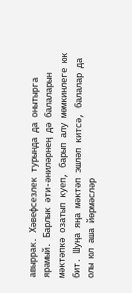авыррак. Хәвефсезлек турында да онытырга ярамый. Барлык әти-әниләрнең дә балаларын мәктәпкә озатып куеп, барып алу мөмкинлеге юк бит. Шуңа яңа мәктәп эшләп китсә, балалар да олы юл аша йөрмәсләр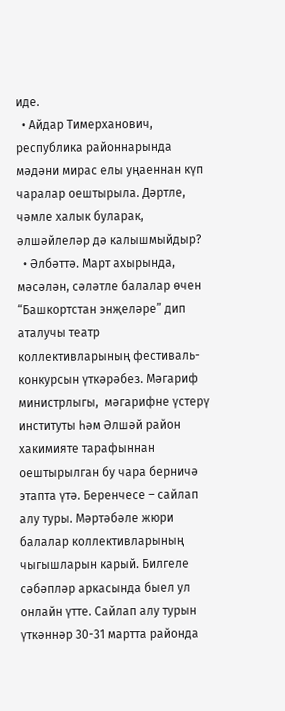иде.
  • Айдар Тимерханович, республика районнарында мәдәни мирас елы уңаеннан күп чаралар оештырыла. Дәртле, чәмле халык буларак, әлшәйлеләр дә калышмыйдыр?
  • Әлбәттә. Март ахырында, мәсәлән, сәләтле балалар өчен “Башкортстан энҗеләре” дип аталучы театр коллективларының фестиваль-конкурсын үткәрәбез. Мәгариф министрлыгы,  мәгарифне үстерү институты һәм Әлшәй район хакимияте тарафыннан оештырылган бу чара берничә этапта үтә. Беренчесе – сайлап алу туры. Мәртәбәле жюри балалар коллективларының чыгышларын карый. Билгеле сәбәпләр аркасында быел ул  онлайн үтте. Сайлап алу турын үткәннәр 30-31 мартта районда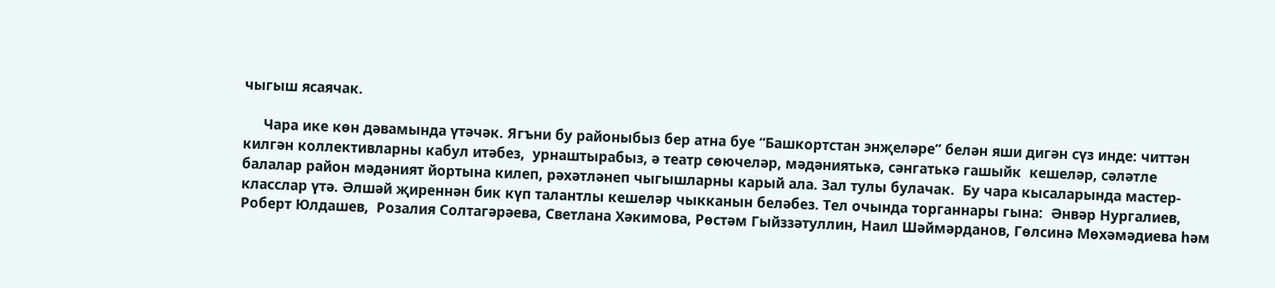чыгыш ясаячак.

     Чара ике көн дәвамында үтәчәк. Ягъни бу районыбыз бер атна буе “Башкортстан энҗеләре” белән яши дигән сүз инде: читтән килгән коллективларны кабул итәбез,  урнаштырабыз, ә театр сөючеләр, мәдәниятькә, сәнгатькә гашыйк  кешеләр, сәләтле балалар район мәдәният йортына килеп, рәхәтләнеп чыгышларны карый ала. Зал тулы булачак.  Бу чара кысаларында мастер-класслар үтә. Әлшәй җиреннән бик күп талантлы кешеләр чыкканын беләбез. Тел очында торганнары гына:  Әнвәр Нургалиев, Роберт Юлдашев,  Розалия Солтагәрәева, Светлана Хәкимова, Рөстәм Гыйззәтуллин, Наил Шәймәрданов, Гөлсинә Мөхәмәдиева һәм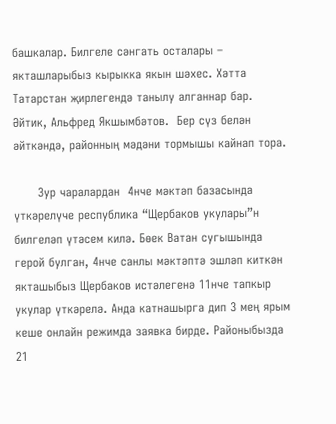башкалар. Билгеле сәнгать осталары – якташларыбыз кырыкка якын шәхес. Хәтта Татарстан җирлегендә танылу алганнар бар. Әйтик, Альфред Якшымбәтов.  Бер сүз белән әйткәндә, районның мәдәни тормышы кайнап тора.

      Зур чаралардан  4нче мәктәп базасында үткәрелүче республика “Щербаков укулары”н билгеләп үтәсем килә. Бөек Ватан сугышында герой булган, 4нче санлы мәктәптә эшләп киткән якташыбыз Щербаков истәлегенә 11нче тапкыр  укулар үткәрелә. Анда катнашырга дип 3 мең ярым кеше онлайн режимда заявка бирде. Районыбызда 21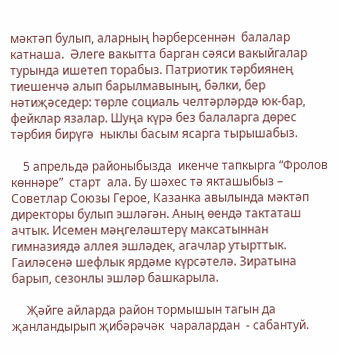мәктәп булып, аларның һәрберсеннән  балалар катнаша.  Әлеге вакытта барган сәяси вакыйгалар турында ишетеп торабыз. Патриотик тәрбиянең тиешенчә алып барылмавының, бәлки, бер нәтиҗәседер: төрле социаль челтәрләрдә юк-бар, фейклар язалар. Шуңа күрә без балаларга дөрес тәрбия бирүгә  ныклы басым ясарга тырышабыз.

    5 апрельдә районыбызда  икенче тапкырга “Фролов көннәре”  старт  ала. Бу шәхес тә якташыбыз –  Советлар Союзы Герое, Казанка авылында мәктәп директоры булып эшләгән. Аның өендә тактаташ ачтык. Исемен мәңгеләштерү максатыннан гимназиядә аллея эшләдек, агачлар утырттык. Гаиләсенә шефлык ярдәме күрсәтелә. Зиратына барып, сезонлы эшләр башкарыла.

     Җәйге айларда район тормышын тагын да җанландырып җибәрәчәк  чаралардан  - сабантуй.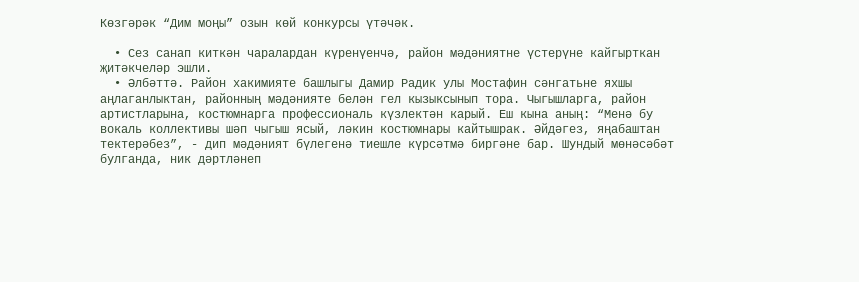Көзгәрәк “Дим моңы” озын көй конкурсы үтәчәк.

  • Сез санап киткән чаралардан күренүенчә, район мәдәниятне үстерүне кайгырткан җитәкчеләр эшли.
  • Әлбәттә. Район хакимияте башлыгы Дамир Радик улы Мостафин сәнгатьне яхшы аңлаганлыктан, районның мәдәнияте белән гел кызыксынып тора. Чыгышларга, район артистларына, костюмнарга профессиональ күзлектән карый. Еш кына аның: “Менә бу вокаль коллективы шәп чыгыш ясый, ләкин костюмнары кайтышрак. Әйдәгез, яңабаштан тектерәбез”, - дип мәдәният бүлегенә тиешле күрсәтмә биргәне бар. Шундый мөнәсәбәт булганда, ник дәртләнеп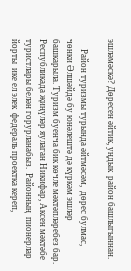эшләмәскә? Дөресен әйтик, уңдык  район башлыгыннан.

     Район туризмы турында әйтмәсәм,  дөрес булмас, чөнки Әлшәйдә бу юнәлештә дә күркәм эшләр башкарыла. Туризм буенча бик көчле мәктәпләребез бар. Республикада җиңүләр яулаган Никифар, Аксен мәктәбе туристлары белән горурланабыз.  Районның  пионерлар йорты  ике ел элек  федераль проектка кереп,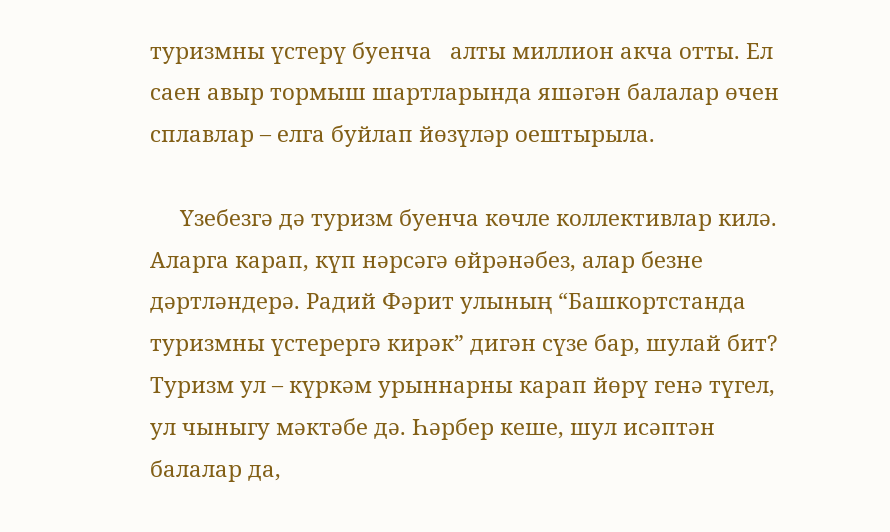туризмны үстерү буенча   алты миллион акча отты. Ел саен авыр тормыш шартларында яшәгән балалар өчен сплавлар – елга буйлап йөзүләр оештырыла.

     Үзебезгә дә туризм буенча көчле коллективлар килә. Аларга карап, күп нәрсәгә өйрәнәбез, алар безне дәртләндерә. Радий Фәрит улының “Башкортстанда туризмны үстерергә кирәк” дигән сүзе бар, шулай бит?   Туризм ул – күркәм урыннарны карап йөрү генә түгел, ул чыныгу мәктәбе дә. Һәрбер кеше, шул исәптән балалар да,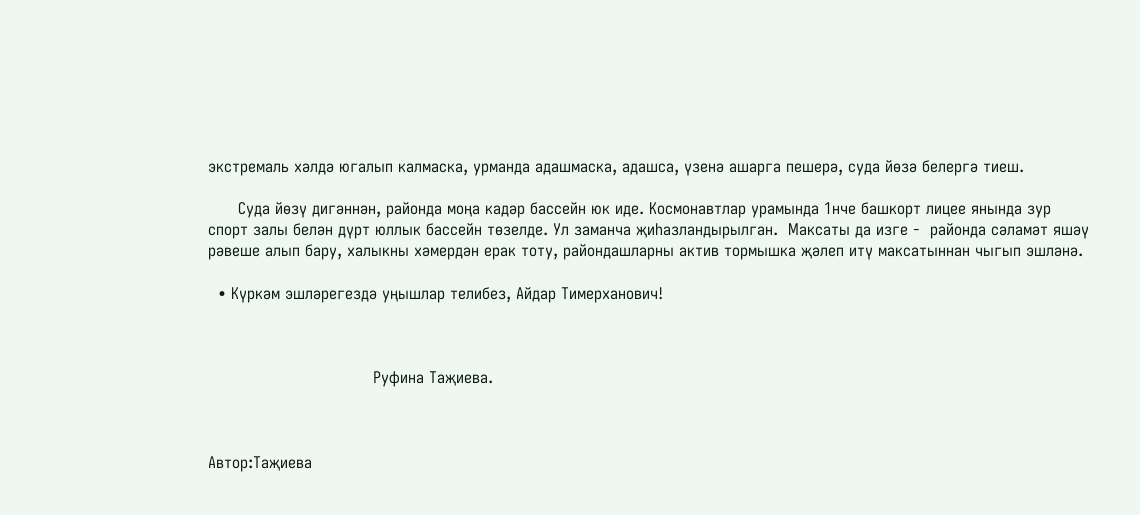экстремаль хәлдә югалып калмаска, урманда адашмаска, адашса, үзенә ашарга пешерә, суда йөзә белергә тиеш.

      Суда йөзү дигәннән, районда моңа кадәр бассейн юк иде. Космонавтлар урамында 1нче башкорт лицее янында зур спорт залы белән дүрт юллык бассейн төзелде. Ул заманча җиһазландырылган.  Максаты да изге -  районда сәламәт яшәү рәвеше алып бару, халыкны хәмердән ерак тоту, райондашларны актив тормышка җәлеп итү максатыннан чыгып эшләнә.

  • Күркәм эшләрегездә уңышлар телибез, Айдар Тимерханович!



                                 Руфина Таҗиева.



Автор:Таҗиева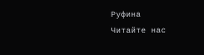Руфина
Читайте нас